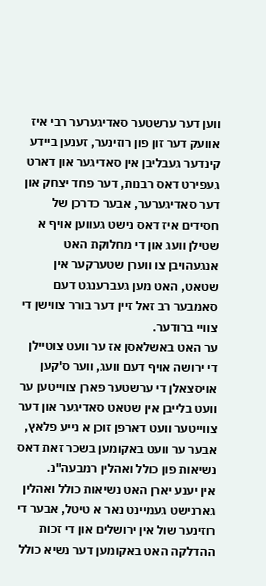ווען דער ערשטער סאדיגערער רבי איז אוועק דער זון פון רוזינער, זענען ביידע קינדער געבליבן אין סאדיגער און דארט געפירט דאס רבנות, דער פחד יצחק און דער סאדיגערער, אבער כדרכן של חסידים איז דאס נישט געווען אויף א שטילן וועג און די מחלוקת האט אנגעהויבן צו ווערן שטערקער אין שטאט, האט מען געברענגט דעם סאמבער רב זאל זיין דער בורר צווישן די צוויי ברודער.
ער האט באשלאסן אז ער וועט צוטיילן די ירושה אויף דעם וועג, ווער ס'קען אויסצאלן די ערשטער פארן צווייטען ער וועט בלייבן אין שטאט סאדיגער און דער צווייטער וועט דארפן זוכן א נייע פלאץ, אבער ער וועט באקומען בשכר זאת דאס נשיאות פון כולל ואהלין רמבעה"נ.
אין יענע יארן האט נשיאות כולל ואהלין גארנישט געמיינט נאר א טיטל, אבער די רוזינער שול אין ירושלים און די זכות ההדלקה האט באקומען דער נשיא כולל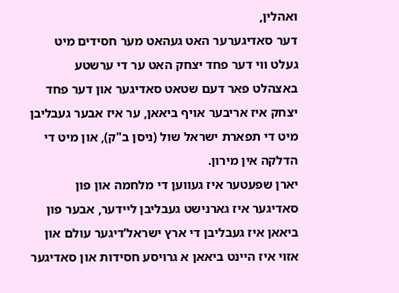ואהלין,
דער סאדיגערער האט געהאט מער חסידים מיט געלט ווי דער פחד יצחק האט ער די ערשטע באצהלט פאר דעם שטאט סאדיגער און דער פחד יצחק איז אריבער אויף ביאאן, ער איז אבער געבליבן מיט די תפארת ישראל שול (ניסן ב"ק), און מיט די הדלקה אין מירון.
יארן שפעטער איז געווען די מלחמה און פון סאדיגער איז גארנישט געבליבן ליידער, אבער פון ביאאן איז געבליבן די ארץ ישראל'דיגער עולם און אזוי איז היינט ביאאן א גרויסע חסידות און סאדיגער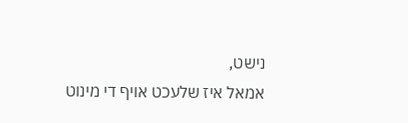נישט,
אמאל איז שלעכט אויף די מינוט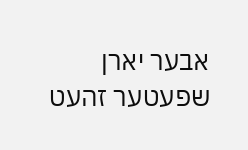אבער יארן שפעטער זהעט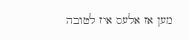מען אז אלעס איז לטובה